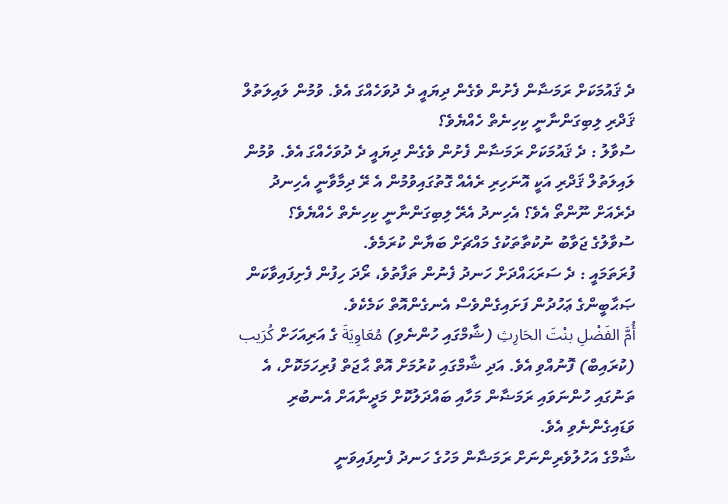ދެ ޤައުމަކަށް ރަމަޟާން ފެށުން ވެގެން ދިޔައީ ދެ ދުވަހެއްގަ އެވެ. ވުމުން ލައިލަތުލް ޤަދްރި ލިބިގަންނާނީ ކިހިނެތް ހެއްޔެވެ؟
ސުވާލު : ދެ ޤައުމަކަށް ރަމަޟާން ފެށުން ވެގެން ދިޔައީ ދެ ދުވަހެއްގަ އެވެ. ވުމުން ލައިލަތުލް ޤަދްރި އަކީ އޮނަހިރި ރެއެއް ގޮތުގައިވުމުން އެ ރޭ ދިމާވާނީ އެހިނދު ދެރެއަށް ނޫންތޯ އެވެ؟ އެހިނދު އެރޭ ލިބިގަންނާނީ ކިހިނެތް ހެއްޔެވެ؟
ސުވާލުގެ ޖަވާބު ނުކުތާތަކުގެ މައްޗަށް ބަޔާން ކުރަމެވެ.
ފުރަތަމައީ : ދެ ސަރަޙައްދަށް ހަނދު ފެނުން ތަފާތުވެ، ރޯދަ ހިފުން ފެށިފައިވާކަން ޞަޙާބީންގެ ޢަހުދުން ފަށައިގެންވެސް އެނގެންއޮތް ކަމެކެވެ.
أُمَّ الفَضْلِ بنْتَ الحَارِثِ (ޝާމްގައި ހުންނެވި) مُعَاوِيَةَ ގެ އަރިއަހަށް كُرَيب (ކުރައިބް) ފޮނުއްވި އެވެ. އަދި ޝާމްގައި ކުރުމަށް އޮތް ޙާޖަތް ފުރިހަމަކޮށް، އެ ތަނުގައި ހުންނަވައި ރަމަޟާން މަހާއި ބައްދަލުކޮށް މަދީނާއަށް އެނބުރި ވަޑައިގެންނެވި އެވެ.
ޝާމްގެ އަހުލުވެރިންނަށް ރަމަޟާން މަހުގެ ހަނދު ފެނިފައިވަނީ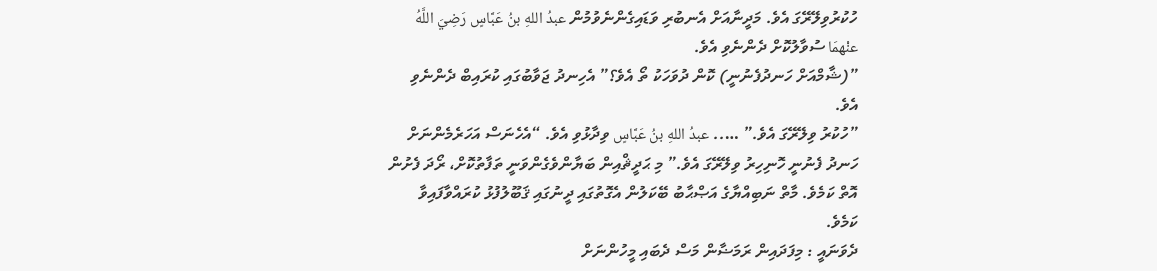ހުކުރުވިލޭރޭގަ އެވެ. މަދީނާއަށް އެނބުރި ވަޑައިގެންނެވުމުން عبدُ اللهِ بنُ عَبَّاسٍ رَضِيَ اللَّهُ عنْهمَا ސުވާލުކޮށް ދެންނެވި އެވެ.
”(ޝާމްއަށް ހަނދުފެނުނީ) ކޮން ދުވަހަކު ތޯ އެވެ؟” އެހިނދު ޖަވާބުގައި ކުރައިބް ދެންނެވި އެވެ.
”ހުކުރު ވިލޭރޭގަ އެވެ.” ….. عبدُ اللهِ بنُ عَبَّاسٍ ވިދާޅުވި އެވެ. “އެހެނަސް އަހަރެމެންނަށް ހަނދު ފެނުނީ ހޮނިހިރު ވިލޭރޭގަ އެވެ.” މި ޙަދީޘްއިން ބަޔާންވެގެންވަނީ ތަފާތުކޮށް، ރޯދަ ފެށުން އޮތް ކަމެވެ. މާތް ނަބިއްޔާގެ އަޞްޙާބު ބޭކަލުން އެގޮތުގައި ދީނުގައި ޤަބޫލުފުޅު ކުރައްވާފައިވާ ކަމެވެ.
ދެވަނައީ : މިފަދައިން ރަމަޟާން މަސް ދެބައި މީހުންނަށް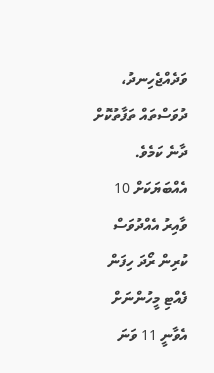ވަދެއްޖެހިނދު، ދުވަސްތައް ތަފާތުކޮށް ދާނެ ކަމެވެ. އެއްބަޔަކަށް 10 ވާއިރު އެއްދުވަސް ކުރިން ރޯދަ ހިފަން ފެއްޓި މީހުންނަށް އެވާނީ 11 ވަނަ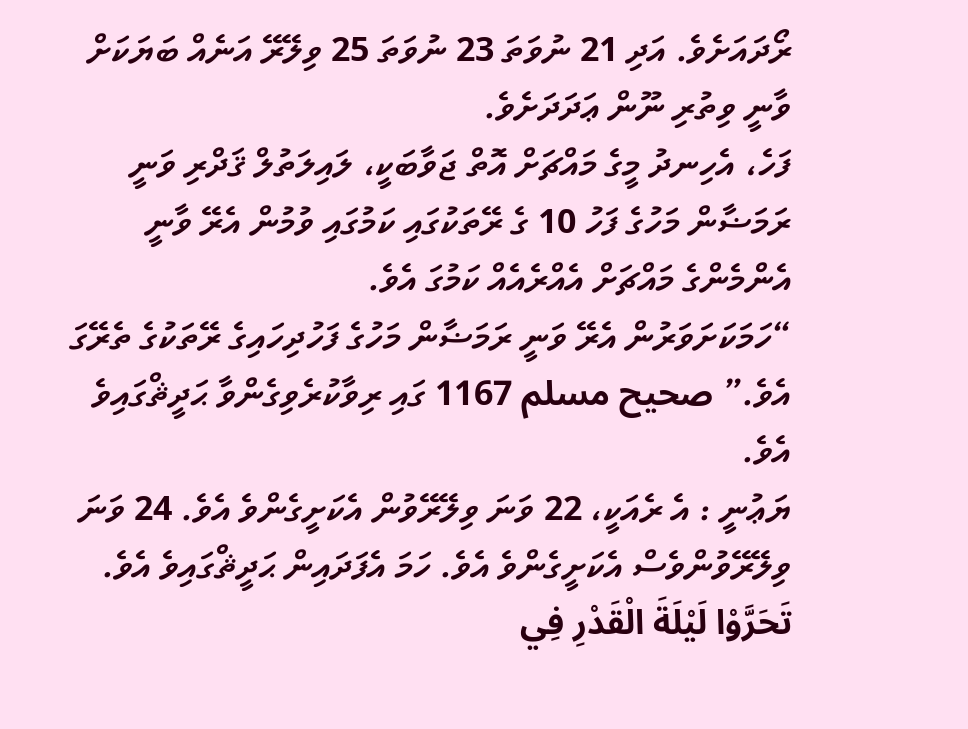ރޯދައަށެވެ. އަދި 21 ނުވަތަ 23 ނުވަތަ 25 ވިލޭރޭ އަނެއް ބަޔަކަށް ވާނީ ވިތުރި ނޫން ޢަދަދަށެވެ.
ފަހެ، އެހިނދު މީގެ މައްޗަށް އޮތް ޖަވާބަކީ، ލައިލަތުލް ޤަދްރި ވަނީ ރަމަޟާން މަހުގެ ފަހު 10 ގެ ރޭތަކުގައި ކަމުގައި ވުމުން އެރޭ ވާނީ އެންމެންގެ މައްޗަށް އެއްރެއެއް ކަމުގަ އެވެ.
“ހަމަކަށަވަރުން އެރޭ ވަނީ ރަމަޟާން މަހުގެ ފަހުދިހައިގެ ރޭތަކުގެ ތެރޭގަ އެވެ.” صحيح مسلم 1167 ގައި ރިވާކުރެވިގެންވާ ޙަދީޘްގައިވެ އެވެ.
ޔަޢުނީ : އެ ރެއަކީ، 22 ވަނަ ވިލޭރޭވުން އެކަށީގެންވެ އެވެ. 24 ވަނަ ވިލޭރޭވުންވެސް އެކަށީގެންވެ އެވެ. ހަމަ އެފަދައިން ޙަދީޘްގައިވެ އެވެ. تَحَرَّوْا لَيْلَةَ الْقَدْرِ فِي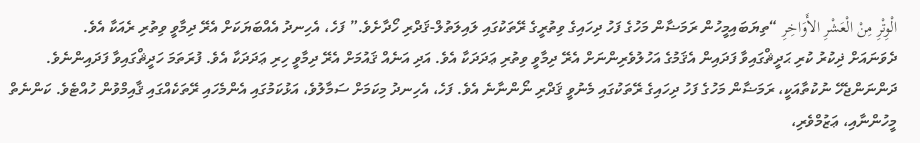الْوِتْرِ مِنْ الْعَشْرِ الأَوَاخِرِ “ތިޔަބައިމީހުން ރަމަޟާން މަހުގެ ފަހު ދިހައިގެ ވިތުރީގެ ރޭތަކުގައި ލައިލަތުލް-ޤަދްރި ހޯދާށެވެ.” ފަހެ، އެހިނދު އެއްބަޔަކަށް އެރޭ ދިމާވީ ވިތުރި ރެއަކާ އެވެ.
ދެވަނައަށް ޛިކުރު ކުރި ޙަދީޘްގައިވާ ފަދައިން އެޤަމުގެ އަހުލުވެރިންނަށް އެރޭ ދިމާވީ ވިތުރި ޢަދަދަކާ އެވެ. އަދި އަނެއް ޤައުމަށް އެރޭ ދިމާވީ ހިރި ޢަދަދަކާ އެވެ. ފުރަތަމަ ހަދީޘްގައިވާ ފަދައިންނެވެ.
ދަންނަންޖެހޭ ނުކުތާއަކީ، ރަމަޟާން މަހުގެ ފަހު ދިހައިގެ ރޭތަކުގައި މެނުވީ ޤަދްރި ނޯންނާނެ އެވެ. ފަހެ، އެހިނދު މިކަމަށް ސަމާލުވެ، އަޅުކަމުގައި އެންމެހައި ރޭތަކެއްގައި ޤާއިމްވުން ހުއްޓެވެ. ކަންނެތް މީހުންނާއި، ޢަޒުމްވެރި،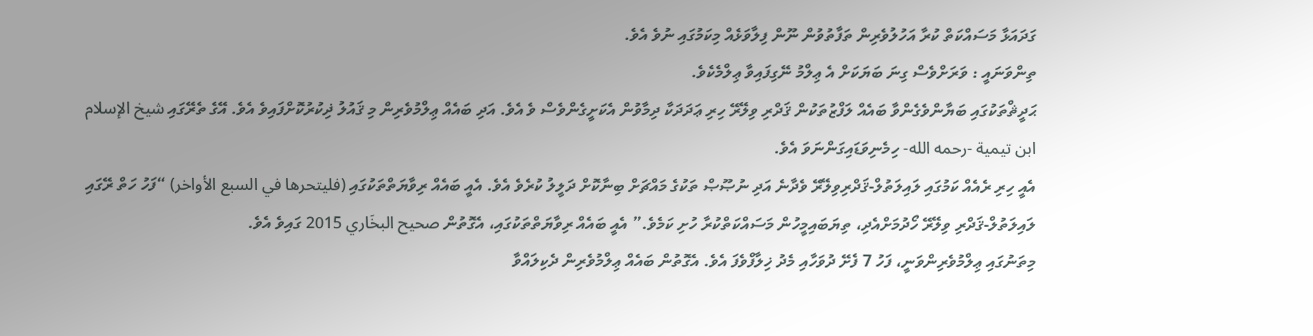ގަދައަޅާ މަސައްކަތް ކުރާ އަހުލުވެރިން ތަފާތުވުން ނޫން ފިލާވަޅެއް މިކަމުގައި ނުވެ އެވެ.
ތިންވަނައީ : ވަރަށްވެސް ގިނަ ބަޔަކަށް އެ ޢިލްމު ނޭގިފައިވާ ޢިލްމެކެވެ.
ޙަދީޘްތަކުގައި ބަޔާންވެގެންވާ ބައެއް ލަފްޒުތަކުން ޤަދްރި ވިލޭރޭ ހިރި ޢަދަދަކާ ދިމާވުން އެކަށީގެންވެސް ވެ އެވެ. އަދި ބައެއް ޢިލްމުވެރިން މި ޤައުލު ޛިކުރުކޮށްފައިވެ އެވެ. އޭގެ ތެރޭގައި شيخ الإسلام ابن تيمية -رحمه الله- ހިމެނިވަޑައިގަންނަވަ އެވެ.
އެއީ ހިރި ރެއެއް ކަމުގައި ލައިލަތުލް-ޤަދްރިވިލޭރޭ ވެދާނެ އަދި ނުޞޫޞް ތަކުގެ މައްޗަށް ބިނާކޮށް ދަލީލު ކުރެވެ އެވެ. އެއީ ބައެއް ރިވާޔަތްތަކުގައި (فليتحرها في السبع الأواخر) “ފަހު ހަތް ރޭގައި ލައިލަތުލް-ޤަދްރި ވިލޭރޭ ހޯދުމަށްއެދި، ތިޔަބައިމީހުން މަސައްކަތްކުރާ ހުށި ކަމެވެ.” އެއީ ބައެއް ރިވާޔަތްތަކުގައި، އެގޮތުން صحيح البخَاري 2015 ގައިވެ އެވެ.
މިތަނުގައި ޢިލްމުވެރިންވަނީ، ފަހު 7 ފެށޭ ދުވަހާއި މެދު ޚިލާފްވެފަ އެވެ. އެގޮތުން ބައެއް ޢިލްމުވެރިން ދެކިލައްވާ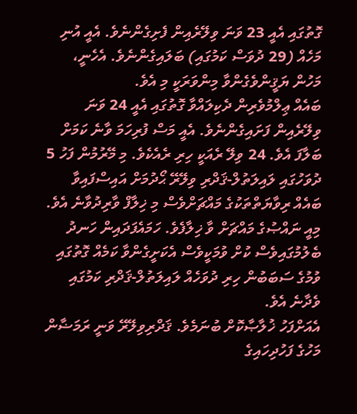ގޮތުގައި އެއީ 23 ވަނަ ވިލޭރެއިން ފެށިގެންނެވެ. އެއީ އުނި މަހެއް (29 ދުވަސް ކަމުގައި) ބަލައިގެންނެވެ. އެހެނީ، މަހުން ޔަޤީންވެގެންވާ މިންވަރަކީ މި އެވެ.
ބައެއް ޢިލްމުވެރިން ދެކިލައްވާ ގޮތުގައި އެއީ 24 ވަނަ ވިލޭރެއިން ފަށައިގެންނެވެ. އެއީ މަސް ފުރިހަމަ ވާނެ ކަމަށް ބަލާފަ އެވެ. 24 ވިލޭ ރެއަކީ ހިރި ރެއެކެވެ. މި މޭރުމުން ފަހު 5 ދުވަހުގައި ލައިލަތުލް-ޤަދްރި ވިލޭރޭ ޙޯދުމަށް އައިސްފައިވާ ބައެއް ރިވާޔަތްތަކުގެ މައްޗަށްވެސް މި ޚިލާފް ވާރިދުވާނެ އެވެ. މިއީ ނައްޞުގެ މައްޗަށް ވާ ޚިލާފެވެ. ހަމައެފަދައިން ހަނދު ބެލުމުގައިވެސް ކުށް ވުމަކީވެސް އެކަށީގެންވާ ކަމެއް ގޮތުގައި ވުމުގެ ސަބަބުން ހިރި ދުވަހެއް ލައިލަތުލް-ޤަދްރި ކަމުގައި ވެދާނެ އެވެ.
އެއަށްފަހު ޚުލާޞާކޮށް ބުނަމެވެ. ޤަދްރިވިލޭރޭ ވަނީ ރަމަޟާން މަހުގެ ފަހުދިހައިގެ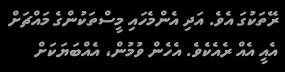ރޭތަކުގަ އެވެ. އަދި އެންމެހައި މީސްތަކުންގެ މައްޗަށް އެއީ އެއް ރެއެކެވެ. އެހެން ވުމުން، އެއްބަޔަކަށް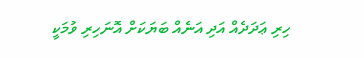ހިރި ޢަދަދެއް އަދި އަނެއް ބަޔަކަށް އޮނަހިރި ވުމަކީ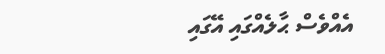އެއްވެސް ޙާލެއްގައި އޭގައި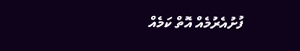ފުށުއެރުމެއް އޮތް ކަމެއް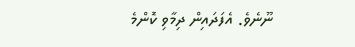ނޫނެވެ. އެފަދައިން ދިމާވި ކޮންމެ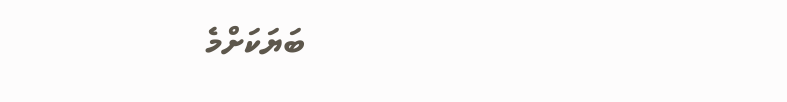ބަޔަކަށްމެ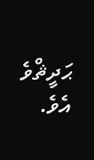ޙަދީޘްވެ އެވެ.